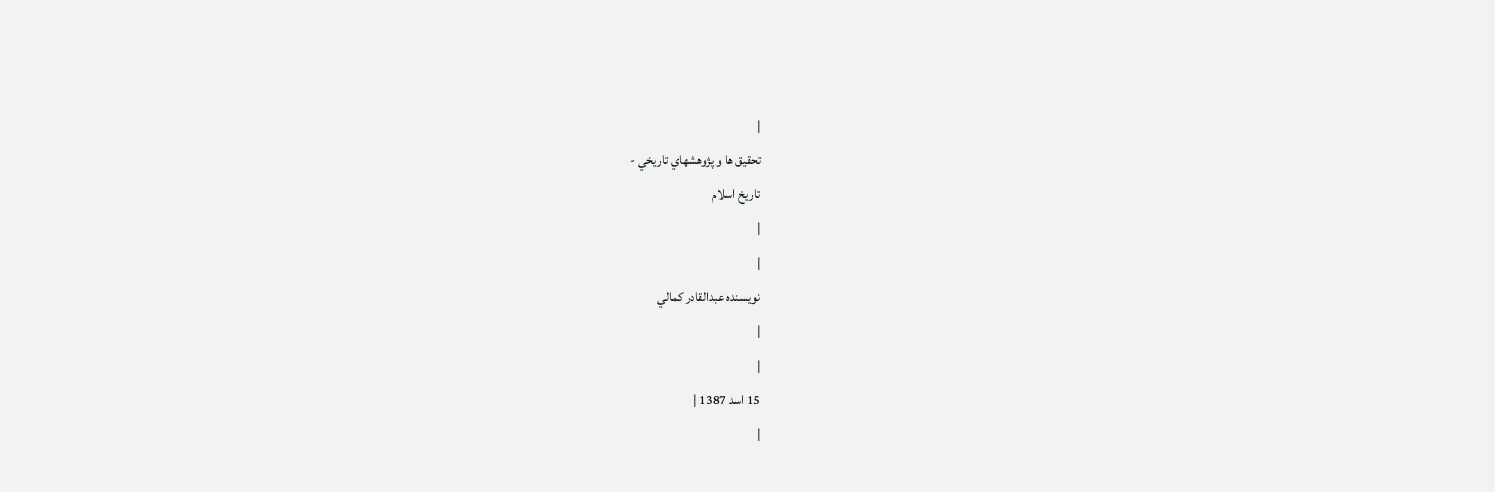|
تحقيق ها و پژوهشهاي تاريخي -
تاريخ اسلام
|
|
نویسنده عبدالقادر كمالي
|
|
15 اسد 1387 |
|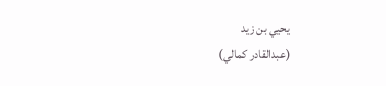يحيي بن زيد
(عبدالقادر كمالي)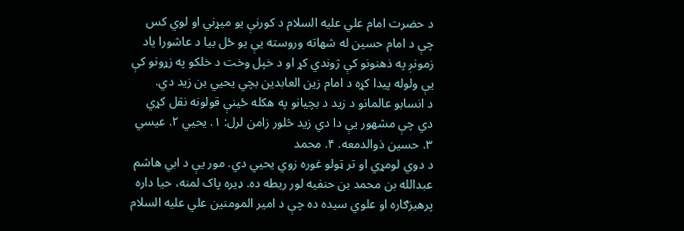د حضرت امام علي عليه السلام د کورنې يو ميړني او لوي کس چې د امام حسين له شهاته وروسته يې يو ځل بيا د عاشورا ياد زمونږ په ذهنونو کې ژوندي کړ او د خپل وخت د خلکو په زړونو کې يې ولوله پيدا کړه د امام زين العابدين بچي يحيي بن زيد دي.
د انسابو عالمانو د زيد د بچيانو په هکله ځينې قولونه نقل کړي دي چې مشهور يې دا دي زيد څلور زامن لرل: ۱. يحيي ۲. عيسي ۳. حسين ذوالدمعه. ۴. محمد
د دوي لومړي او تر ټولو غوره زوي يحيي دي. مور يې د ابي هاشم عبدالله بن محمد بن حنفيه لور ريطه ده. ډيره پاک لمنه، حيا داره پرهيزګاره او علوي سيده ده چې د امير المومنين علي عليه السلام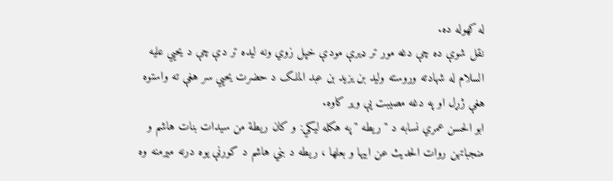له کهوله ده.
نقل شوې ده چې دغه مور تر ډيرې مودې خپل زوي ونه ليده تر دې چې د يحيي عليه السلام له شهادته وروسته وليد بن يزيد بن عبد الملک د حضرت يحيي سر هغې ته واستوه هغې ژړل او په دغه مصيبت يې وير کاوه.
ابو الحسن عمري نسابه د " ريطه " په هکله ليکي: و کان ريطة من سيدات بنات هاشم و منجباتهن روات الحديث عن ابيها و بعلها ، ريطه د بني هاشم د کورنې يوه درنه ميرمنه وه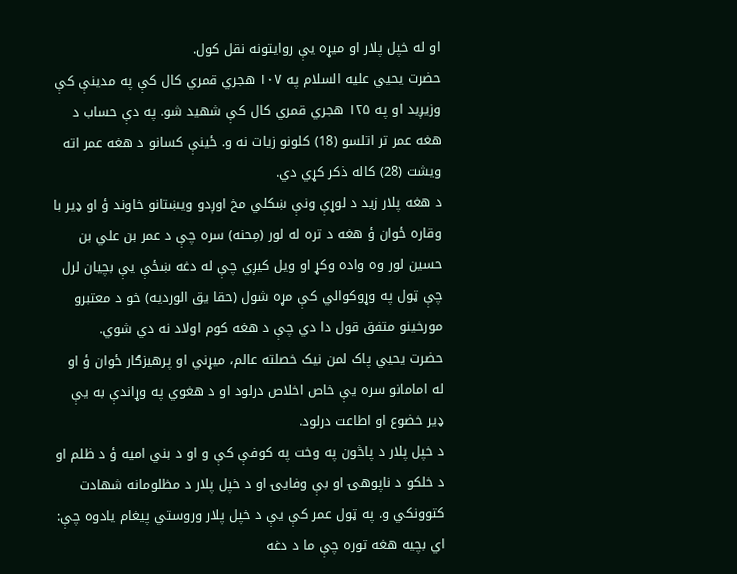او له خپل پلار او ميړه يې روايتونه نقل کول.
حضرت يحيي عليه السلام په ۱۰۷ هجري قمري کال کې په مدينې کې وزيږيد او په ۱۲۵ هجري قمري کال کې شهيد شو. په دې حساب د هغه عمر تر اتلسو (18) کلونو زيات نه و. ځينې کسانو د هغه عمر اته ويشت (28) کاله ذکر کړي دي.
د هغه پلار زيد د لوړې ونې ښکلي مخ اوږدو ويښتانو خاوند ؤ او ډير با وقاره ځوان ؤ هغه د تره له لور (مِحنه) سره چې د عمر بن علي بن حسين لور وه واده وکړ او ويل کيږي چې له دغه ښځې يې بچيان لرل چې ټول په وړوکوالي کې مړه شول (حقا يق الورديه) خو د معتبرو مورخينو متفق قول دا دي چې د هغه کوم اولاد نه دي شوي.
حضرت يحيي پاک لمن نيک خصلته عالم، ميړني او پرهيزګار ځوان ؤ او له امامانو سره يې خاص اخلاص درلود او د هغوي په وړاندې به يې ډير خضوع او اطاعت درلود.
د خپل پلار د پاڅون په وخت په کوفې کې و او د بني اميه ؤ د ظلم او د خلکو د ناپوهۍ او بې وفايۍ او د خپل پلار د مظلومانه شهادت کتوونکي و. په ټول عمر کې يې د خپل پلار وروستي پيغام يادوه چې: اي بچيه هغه توره چې ما د دغه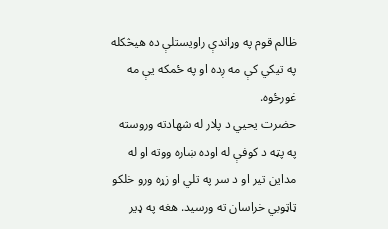ظالم قوم په وړاندې راويستلې ده هيڅکله په تيکي کې مه ږده او په ځمکه يې مه غورځوه.
حضرت يحيي د پلار له شهادته وروسته په پټه د کوفې له اوده ښاره ووته او له مداين تير او د سر په تلي او زړه ورو خلکو ټاټوبي خراسان ته ورسيد. هغه په ډير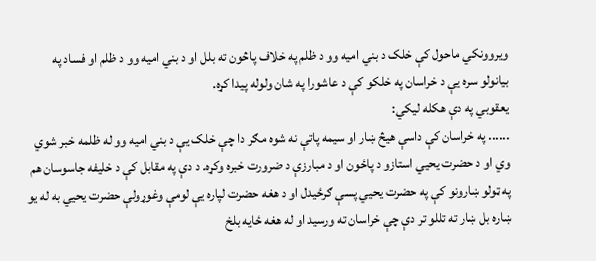ويروونکي ماحول کې خلک د بني اميه وو د ظلم په خلاف پاڅون ته بلل او د بني اميه وو د ظلم او فساد په بيانولو سره يې د خراسان په خلکو کې د عاشورا په شان ولوله پيدا کړه.
يعقوبي په دې هکله ليکي:
...... په خراسان کې داسې هيڅ ښار او سيمه پاتې نه شوه مګر دا چې خلک يې د بني اميه وو له ظلمه خبر شوي وي او د حضرت يحيي استازو د پاځون او د مبارزې د ضرورت خبره وکړه. د دې په مقابل کې د خليفه جاسوسان هم په ټولو ښارونو کې په حضرت يحيي پسې ګرځيدل او د هغه حضرت لپاره يې لومې وغوړولې حضرت يحيي به له يو ښاره بل ښار ته تللو تر دې چې خراسان ته ورسيد او له هغه ځايه بلخ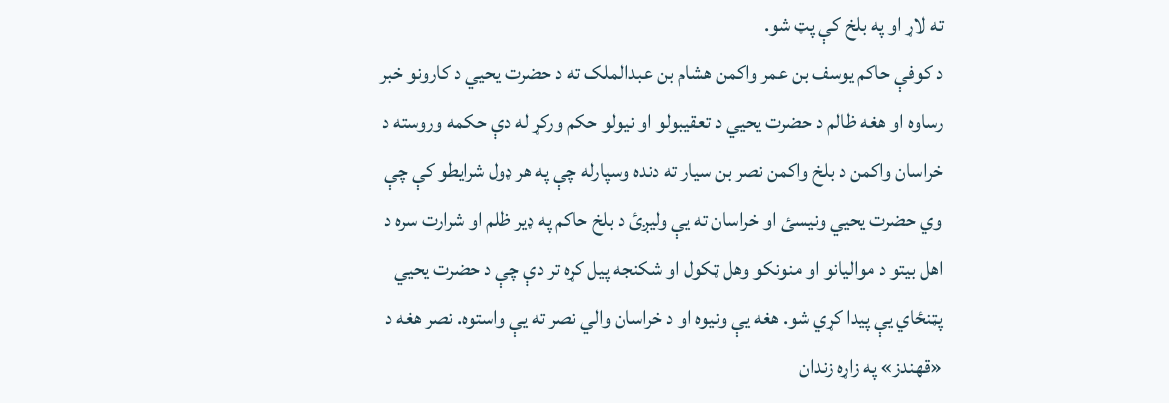ته لاړ او په بلخ کې پټ شو.
د کوفې حاکم يوسف بن عمر واکمن هشام بن عبدالملک ته د حضرت يحيي د کارونو خبر رساوه او هغه ظالم د حضرت يحيي د تعقيبولو او نيولو حکم ورکړ له دې حکمه وروسته د خراسان واکمن د بلخ واکمن نصر بن سيار ته دنده وسپارله چې په هر ډول شرايطو کې چې وي حضرت يحيي ونيسئ او خراسان ته يې وليږئ د بلخ حاکم په ډير ظلم او شرارت سره د اهل بيتو د مواليانو او منونکو وهل ټکول او شکنجه پيل کړه تر دې چې د حضرت يحيي پټنځاي يې پيدا کړي شو. هغه يې ونيوه او د خراسان والي نصر ته يې واستوه. نصر هغه د «قهندز» په زاړه زندان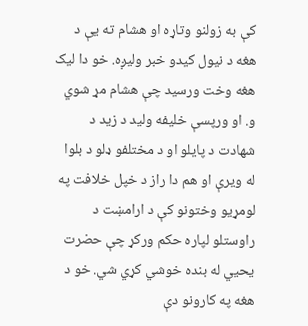کې به زولنو وتاړه او هشام ته يې د هغه د نيول کيدو خبر وليږه. خو دا ليک هغه وخت ورسيد چې هشام مړ شوي و. او ورپسې خليفه وليد د زيد د شهادت د پايلو او د مختلفو ډلو د بلوا له ويرې او هم دا راز د خپل خلافت په لومړيو وختونو کې د ارامښت د راوستلو لپاره حکم ورکړ چې حضرت يحيي له بنده خوشي کړي شي. خو د هغه په کارونو دې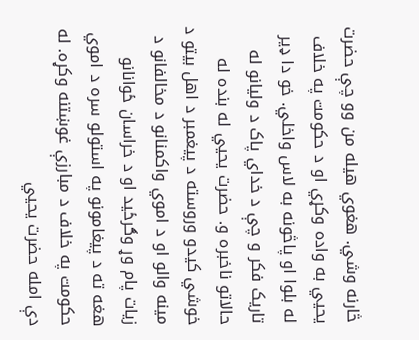څارنه وشي. هغوي هيله من وو چې حضرت يحيي به واده وکړي او د حکومت په خلاف له بلوا او پاڅونه به لاس واخلي. خو دا ډير تاريک فکر و چې د خداي پاک د وليانو له حالاتو ناخبره و. حضرت يحيي له بنده له خوشي کيدو وروسته د پيغمبر د اهل بيتو د مينه والو او د اموي واکمنانو د مخالفانو د زيات پام وړ وګرځيد او د خراسان ځوانانو هغه ته د پيغامونو په استولو سره د اموي حکومت په خلاف د مبارزې غوښتنه وکړه. له دې امله حضرت يحيي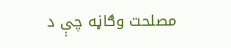مصلحت وګاڼه چې د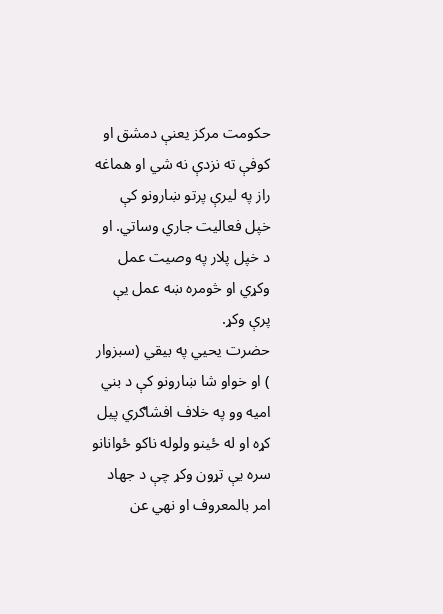حکومت مرکز يعنې دمشق او کوفې ته نزدې نه شي او هماغه راز په ليرې پرتو ښارونو کې خپل فعاليت جاري وساتي. او د خپل پلار په وصيت عمل وکړي او څومره ښه عمل يې پرې وکړ.
حضرت يحيي په بيقي (سبزوار ) او خواو شا ښارونو کې د بني اميه وو په خلاف افشاګري پيل کړه او له ځينو ولوله ناکو ځوانانو سره يې تړون وکړ چې د جهاد امر بالمعروف او نهي عن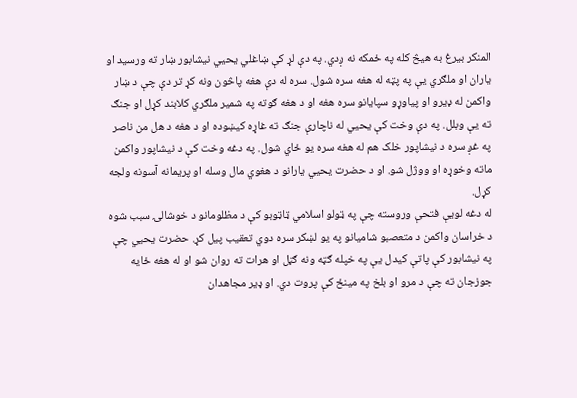المنکر بيرغ به هيڅ کله په ځمکه نه ږدي. په دې لړ کې ښاغلي يحيي نيشابور ښار ته ورسيد او ياران او ملګري يې په پټه له هغه سره شول. سره له دې هغه پاڅون ونه کړ تر دې چې د ښار واکمن له ډيرو او پياوړو سپايانو سره هغه او د هغه ګوته په شمير ملګري کلابند کړل او جنګ ته يې وبلل. په دې وخت کې يحيي له ناچارې جنګ ته غاړه کيښوده او د هغه د هل من ناصر په غږ سره د نيشاپور خلک هم له هغه سره يو ځاي شول. په دغه وخت کې د نيشاپور واکمن ماته وخوړه او ووژل شو. او د حضرت يحيي يارانو د هغوي مال وسله او پريمانه آسونه ولجه کړل.
له دغه لويې فتحې وروسته چې په ټولو اسلامي ټاټوبو کې د مظلومانو د خوشالۍ سبب شوه د خراسان واکمن د متعصبو شاميانو په يو لښکر سره دوي تعقيب پيل کړ. حضرت يحيي چې په نيشابور کې پاتې کيدل يې په خپله ګټه ونه ګڼل او هرات ته روان شو او له هغه ځايه جوزجان ته چې د مرو او بلخ په مينځ کې پروت دي. او ډير مجاهدان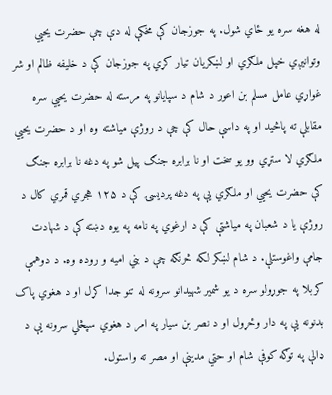له هغه سره يو ځاي شول. په جوزجان کې مخکې له دې چې حضرت يحيي وتوانيږي خپل ملګري او لښکريان تيار کړي په جوزجان کې د خليفه ظالم او شر غواړي عامل مسلم بن اعور د شام د سپايانو په مرسته له حضرت يحيي سره مقابلې ته پاڅيد او په داسې حال کې چې د روژې مياشته وه او د حضرت يحيي ملګري لا ستړي وو يو سخت او نا برابره جنګ پيل شو په دغه نا برابره جنګ کې حضرت يحيي او ملګري يې په دغه پرديسۍ کې د ۱۲۵ هجري قمري کال د روژې يا د شعبان په مياشتې کې د ارغوي په نامه په يوه دښته کې د شهادت جامې واغوستلې. د شام لښکر لکه څرنګه چې د بني اميه و روده وه. د دوهمې کربلا په جوړولو سره د يو شمير شهيدانو سرونه له تنو جدا کړل او د هغوي پاک بدنونه يې په دار وځړول او د نصر بن سيار په امر د هغوي سپڅلي سرونه يې د ډالې په توګه کوفې شام او حتي مدينې او مصر ته واستول.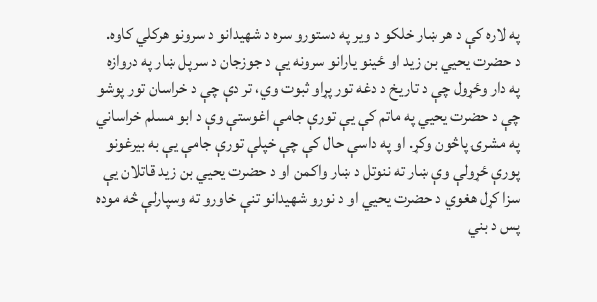په لاره کې د هر ښار خلکو د وير په دستورو سره د شهيدانو د سرونو هرکلي کاوه.
د حضرت يحيي بن زيد او ځينو يارانو سرونه يې د جوزجان د سرپل ښار په دروازه په دار وځړول چې د تاريخ د دغه تور پړاو ثبوت وي، تر دې چې د خراسان تور پوشو چې د حضرت يحيي په ماتم کې يې تورې جامې اغوستې وې د ابو مسلم خراساني په مشرۍ پاڅون وکړ. او په داسې حال کې چې خپلې تورې جامې يې به بيرغونو پورې ځړولې وې ښار ته ننوتل د ښار واکمن او د حضرت يحيي بن زيد قاتلان يې سزا کړل هغوي د حضرت يحيي او د نورو شهيدانو تنې خاورو ته وسپارلې څه موده پس د بني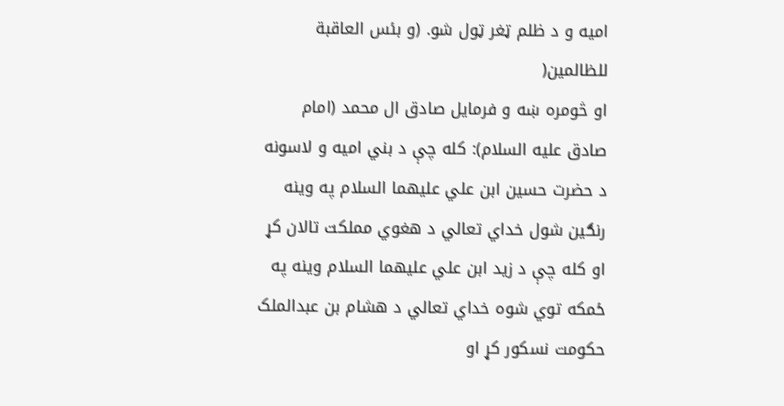اميه و د ظلم ټغر ټول شو. (و بئس العاقبة للظالمين(
او څومره ښه و فرمايل صادق ال محمد (امام صادق عليه السلام): کله چې د بني اميه و لاسونه د حضرت حسين ابن علي عليهما السلام په وينه رنګين شول خداي تعالي د هغوي مملکت تالان کړ او کله چې د زيد ابن علي عليهما السلام وينه په ځمکه توي شوه خداي تعالي د هشام بن عبدالملک حکومت نسکور کړ او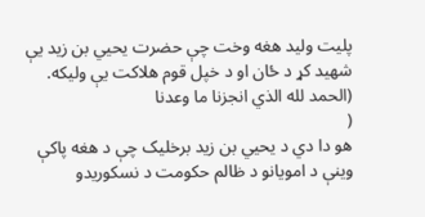پليت وليد هغه وخت چې حضرت يحيي بن زيد يې شهيد کړ د ځان او د خپل قوم هلاکت يې وليکه. (الحمد لله الذي انجزنا ما وعدنا
(
هو دا دي د يحيي بن زيد برخليک چې د هغه پاکې وينې د امويانو د ظالم حکومت د نسکوريدو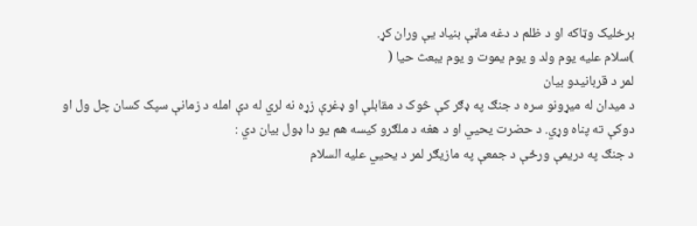برخليک وټاکه او د ظلم د دغه ماڼې بنياد يې وران کړ.
)سلام عليه يوم ولد و يوم يموت و يوم يبعث حيا (
لمر د قربانيدو بيان
د ميدان له ميړونو سره د جنګ په ډګر کې څوک د مقابلې او ډغرې زړه نه لري له دې امله د زمانې سپک کسان چل ول او دوکې ته پناه وړي. د حضرت يحيي او د هغه د ملګرو کيسه هم يو دا ډول بيان دي :
د جنګ په دريمې ورځې د جمعې په مازيګر لمر د يحيي عليه السلام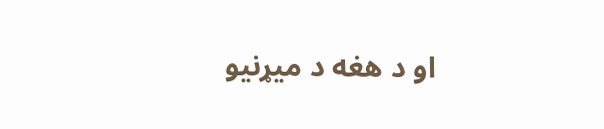او د هغه د ميړنيو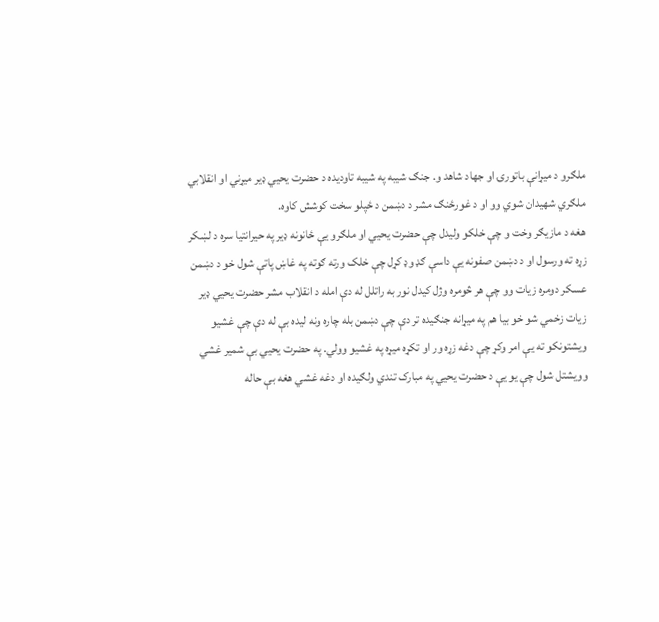ملګرو د ميړانې باتورۍ او جهاد شاهد و. جنګ شيبه په شيبه تاوديده د حضرت يحيي ډير ميړني او انقلابي ملګري شهيدان شوي وو او د غورځنګ مشر د دښمن د ځپلو سخت کوشش کاوه.
هغه د مازيګر وخت و چې خلکو وليدل چې حضرت يحيي او ملګرو يې ځانونه ډير په حيرانتيا سره د لښکر زړه ته ورسول او د دښمن صفونه يې داسې ګډ وډ کړل چې خلک ورته ګوته په غاښ پاتې شول خو د دښمن عسکر دومره زيات وو چې هر څومره وژل کيدل نور به راتلل له دې امله د انقلاب مشر حضرت يحيي ډير زيات زخمي شو خو بيا هم په ميړانه جنګيده تر دې چې دښمن بله چاره ونه ليده بې له دې چې غشيو ويشتونکو ته يې امر وکړ چې دغه زړه ور او تکړه ميړه په غشيو وولي. په حضرت يحيي بې شمير غشي وويشتل شول چې يو يې د حضرت يحيي په مبارک تندي ولګيده او دغه غشي هغه بې حاله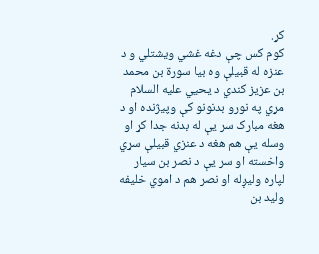کړ.
کوم کس چې دغه غشي ويشتلي و د عنزه له قبيلې وه بيا سورة بن محمد بن عزيز کندي د يحيي عليه السلام مړي په نورو بدنونو کې وپيژنده او د هغه مبارک سر يې له بدنه جدا کړ او وسله يې هم هغه د عنزي قبيلې سړي واخسته او سر يې د نصر بن سيار لپاره وليږله او نصر هم د اموي خليفه وليد بن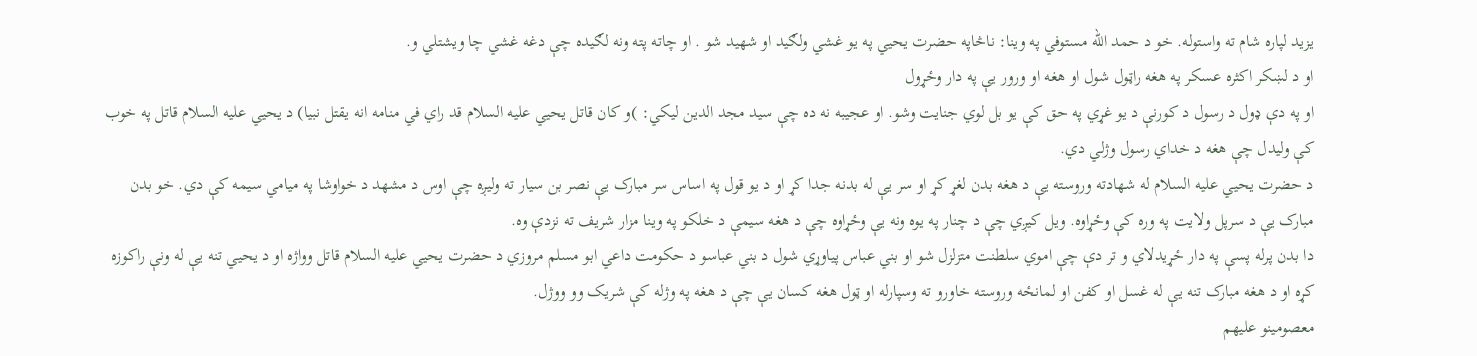يزيد لپاره شام ته واستوله. خو د حمد الله مستوفي په وينا: ناڅاپه حضرت يحيي په يو غشي ولګيد او شهيد شو . او چاته پته ونه لګيده چې دغه غشي چا ويشتلي و.
او د لښکر اکثره عسکر په هغه راټول شول او هغه او ورور يې په دار وځړول
او په دې ډول د رسول د کورنې د يو غړي په حق کې يو بل لوي جنايت وشو. او عجيبه نه ده چې سيد مجد الدين ليکي: )و کان قاتل يحيي عليه السلام قد راي في منامه انه يقتل نبيا) د يحيي عليه السلام قاتل په خوب کې وليدل چې هغه د خداي رسول وژلي دي.
د حضرت يحيي عليه السلام له شهادته وروسته يې د هغه بدن لغړ کړ او سر يې له بدنه جدا کړ او د يو قول په اساس سر مبارک يې نصر بن سيار ته وليږه چې اوس د مشهد د خواوشا په ميامي سيمه کې دي. خو بدن مبارک يې د سرپل ولايت په وره کې وځړاوه. ويل کيږي چې د چنار په يوه ونه يې وځړاوه چې د هغه سيمې د خلکو په وينا مزار شريف ته نزدې وه.
دا بدن پرله پسې په دار ځړيدلاي و تر دې چې اموي سلطنت متزلزل شو او بني عباس پياوړي شول د بني عباسو د حکومت داعي ابو مسلم مروزي د حضرت يحيي عليه السلام قاتل وواژه او د يحيي تنه يې له ونې راکوزه کړه او د هغه مبارک تنه يې له غسل او کفن او لمانځه وروسته خاورو ته وسپارله او ټول هغه کسان يې چې د هغه په وژله کې شريک وو ووژل.
معصومينو عليهم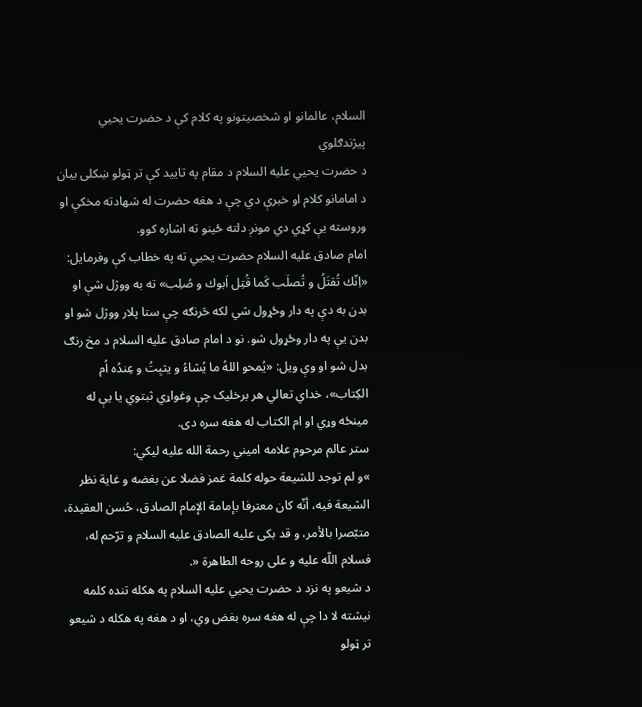السلام، عالمانو او شخصيتونو په کلام کې د حضرت يحيي پيژندګلوي
د حضرت يحيي عليه السلام د مقام په تاييد کې تر ټولو ښکلى بيان د امامانو کلام او خبرې دي چې د هغه حضرت له شهادته مخکې او وروسته يې کړي دي مونږ دلته ځينو ته اشاره کوو.
امام صادق عليه السلام حضرت يحيي ته په خطاب کې وفرمايل: «اِنّك تُقتَلُ و تُصلَب كَما قُتِل اَبوك و صُلِب» ته به ووژل شې او بدن به دې په دار وځړول شي لکه څرنګه چې ستا پلار ووژل شو او بدن يې په دار وځړول شو. نو د امام صادق عليه السلام د مخ رنګ بدل شو او وې ويل: «يُمحو اللهُ ما يُشاءُ و يثبِتُ و عِندُه اُم الكِتاب»، خداي تعالي هر برخليک چې وغواړي ثبتوي يا يې له مينځه وړي او ام الکتاب له هغه سره دى.
ستر عالم مرحوم علامه اميني رحمة الله عليه ليکي:
»و لم توجد للشيعة حوله كلمة غمز فضلا عن بغضه و غاية نظر الشيعة فيه، أنّه كان معترفا بإمامة الإمام الصادق، حُسن العقيدة، متبّصرا بالأمر، و قد بكى عليه الصادق عليه السلام و ترّحم له، فسلام اللّه عليه و على روحه الطاهرة «.
د شيعو په نزد د حضرت يحيي عليه السلام په هکله تنده کلمه نيشته لا دا چې له هغه سره بغض وي، او د هغه په هکله د شيعو تر ټولو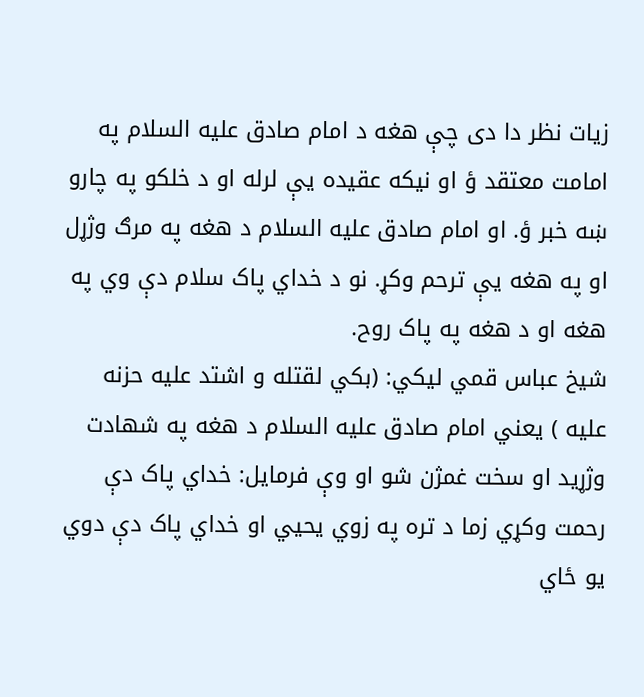زيات نظر دا دى چې هغه د امام صادق عليه السلام په امامت معتقد ؤ او نيکه عقيده يې لرله او د خلکو په چارو ښه خبر ؤ. او امام صادق عليه السلام د هغه په مرګ وژړل او په هغه يې ترحم وکړ. نو د خداي پاک سلام دې وي په هغه او د هغه په پاک روح.
شيخ عباس قمي ليکي: (بکي لقتله و اشتد عليه حزنه عليه ) يعني امام صادق عليه السلام د هغه په شهادت وژړيد او سخت غمژن شو او وې فرمايل: خداي پاک دې رحمت وکړي زما د تره په زوي يحيي او خداي پاک دې دوي يو ځاي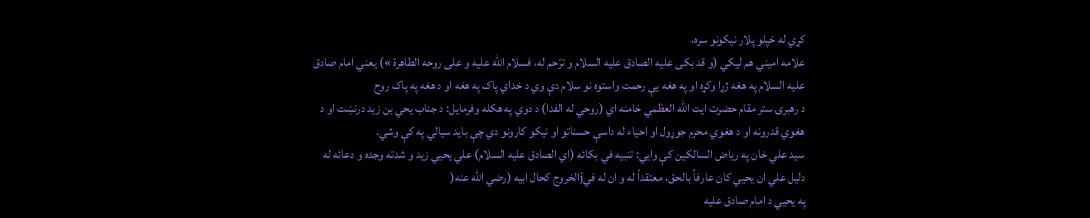کړي له خپلو پلار نيکونو سره،
علامه اميني هم ليکي (و قد بكى عليه الصادق عليه السلام و ترّحم له، فسلام اللّه عليه و على روحه الطاهرة ») يعني امام صادق عليه السلام په هغه ژړا وکړه او په هغه يې رحمت واستوه نو سلام دې وي د خداي پاک په هغه او د هغه په پاک روح
د رهبرۍ ستر مقام حضرت ايت الله العظمي خامنه اي (روحي له الفدا) د دوي په هکله وفرمايل: د جناب يحي بن زيد درنښت او د هغوي قدرونه او د هغوي محرم جوړول او احياء له داسې حسناتو او نيکو کارونو دي چې بايد سيالي په کې وشي.
سيد علي خان په رياض السالکين کې وايي: تنبيه في بكائه (اي الصادق عليه السلام) علي يحيي زيد و شدته وجده و دعائه له دليل علي ان يحيي كان عارفاً بالحق، معتقداً له و ان له فيjالخروج كحال ابيه (رضي الله عنه(
په يحيي د امام صادق عليه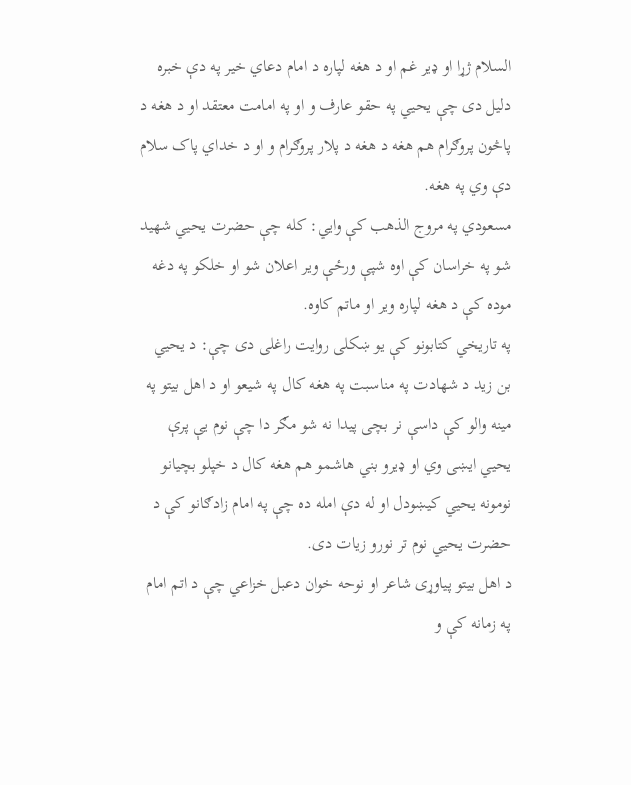السلام ژړا او ډير غم او د هغه لپاره د امام دعاي خير په دې خبره دليل دى چې يحيي په حقو عارف و او په امامت معتقد او د هغه د پاڅون پروګرام هم هغه د هغه د پلار پروګرام و او د خداي پاک سلام دې وي په هغه.
مسعودي په مروج الذهب کې وايي: کله چې حضرت يحيي شهيد شو په خراسان کې اوه شپې ورځې وير اعلان شو او خلکو په دغه موده کې د هغه لپاره وير او ماتم کاوه.
په تاريخي کتابونو کې يو ښکلى روايت راغلى دى چې: د يحيي بن زيد د شهادت په مناسبت په هغه کال په شيعو او د اهل بيتو په مينه والو کې داسې نر بچى پيدا نه شو مګر دا چې نوم يې پرې يحيي ايښى وي او ډيرو بني هاشمو هم هغه کال د خپلو بچيانو نومونه يحيي کيښودل او له دې امله ده چې په امام زادګانو کې د حضرت يحيي نوم تر نورو زيات دى.
د اهل بيتو پياوړى شاعر او نوحه خوان دعبل خزاعي چې د اتم امام په زمانه کې و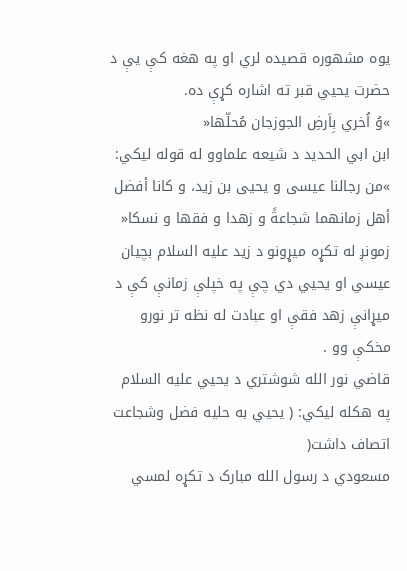يوه مشهوره قصيده لري او په هغه کې يې د حضرت يحيي قبر ته اشاره کړې ده.
»وُ اُخري بِاَرضِ الجوزجان مُحلّها«
ابن ابي الحديد د شيعه علماوو له قوله ليکي:
»من رجالنا عيسى و يحيى بن زيد، و كانا أفضل أهل زمانهما شجاعةً و زهدا و فقها و نسكا«
زمونږ له تکړه ميړونو د زيد عليه السلام بچيان عيسي او يحيي دي چې په خپلې زمانې کې د ميړانې زهد فقې او عبادت له نظه تر نورو مخکې وو .
قاضي نور الله شوشتري د يحيي عليه السلام په هکله ليکي: ( يحيي به حليه فضل وشجاعت اتصاف داشت(
مسعودي د رسول الله مبارک د تکړه لمسي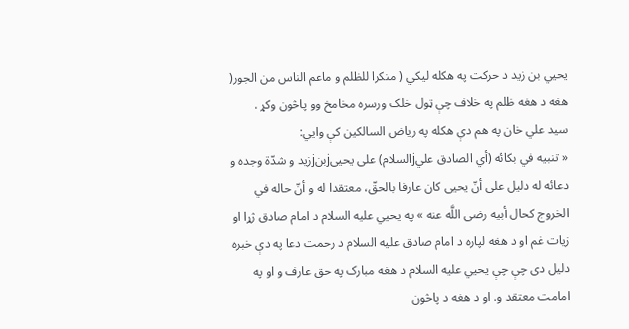يحيي بن زيد د حرکت په هکله ليکي ( منکرا للظلم و ماعم الناس من الجور( هغه د هغه ظلم په خلاف چې ټول خلک ورسره مخامخ وو پاڅون وکړ .
سيد علي خان په هم دې هکله په رياض السالکين کې وايي:
« تنبيه في بكائه (أي الصادق عليjالسلام) على يحيىjبنjزيد و شدّة وجده و دعائه له دليل على أنّ يحيى كان عارفا بالحقّ، معتقدا له و أنّ حاله في الخروج كحال أبيه رضى اللَّه عنه » په يحيي عليه السلام د امام صادق ژړا او زيات غم او د هغه لپاره د امام صادق عليه السلام د رحمت دعا په دې خبره دليل دى چې چې يحيي عليه السلام د هغه مبارک په حق عارف و او په امامت معتقد و. او د هغه د پاڅون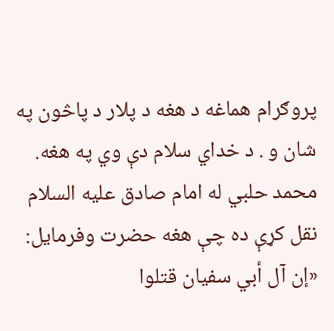پروګرام هماغه د هغه د پلار د پاڅون په شان و . د خداي سلام دې وي په هغه.
محمد حلبي له امام صادق عليه السلام نقل کړې ده چې هغه حضرت وفرمايل: «إن آل أبي سفيان قتلوا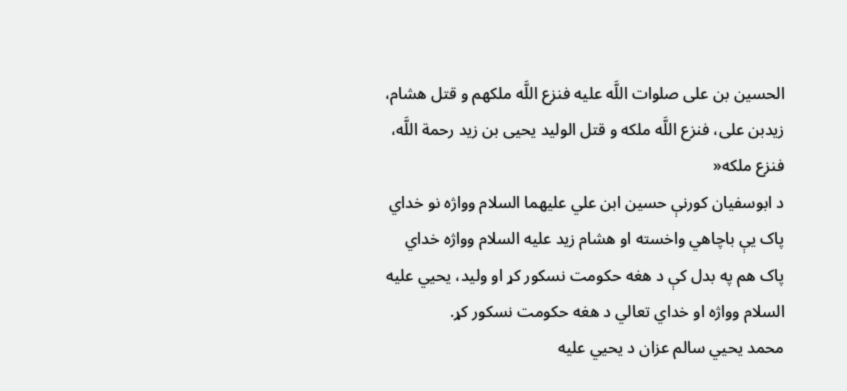الحسين بن على صلوات اللَّه عليه فنزع اللَّه ملكهم و قتل هشام، زيدبن على، فنزع اللَّه ملكه و قتل الوليد يحيى بن زيد رحمة اللَّه، فنزع ملكه«
د ابوسفيان کورنې حسين ابن علي عليهما السلام وواژه نو خداي پاک يې باچاهي واخسته او هشام زيد عليه السلام وواژه خداي پاک هم په بدل کې د هغه حکومت نسکور کړ او وليد، يحيي عليه السلام وواژه او خداي تعالي د هغه حکومت نسکور کړ.
محمد يحيي سالم عزان د يحيي عليه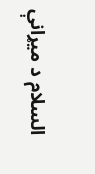السلام د ميړانې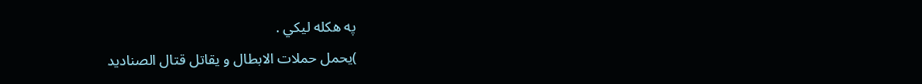په هکله ليکي .
)يحمل حملات الابطال و يقاتل قتال الصناديد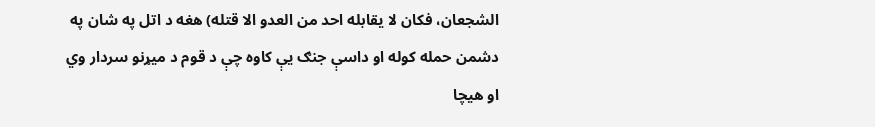الشجعان، فکان لا يقابله احد من العدو الا قتله) هغه د اتل په شان په دشمن حمله کوله او داسې جنګ يې کاوه چې د قوم د ميړنو سردار وي او هيچا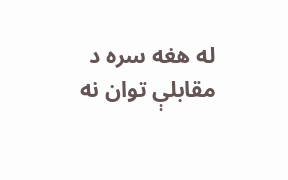له هغه سره د مقابلې توان نه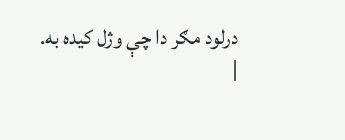درلود مګر دا چې وژل کيده به.
|